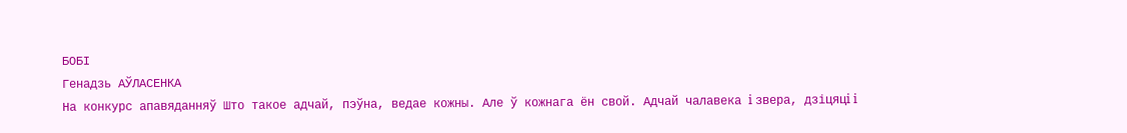БОБI
Генадзь АЎЛАСЕНКА
На конкурс апавяданняў Што такое адчай, пэўна, ведае кожны. Але ў кожнага ён свой. Адчай чалавека i звера, дзiцяцi i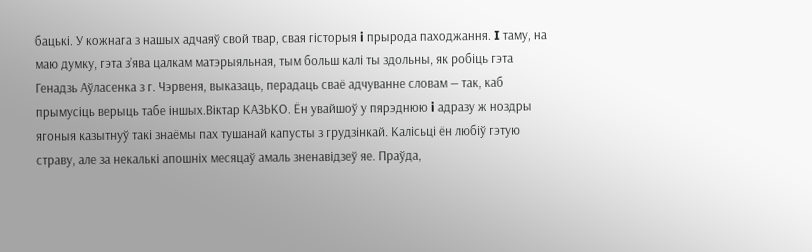бацькi. У кожнага з нашых адчаяў свой твар, свая гiсторыя i прырода паходжання. I таму, на маю думку, гэта з’ява цалкам матэрыяльная, тым больш калi ты здольны, як робiць гэта Генадзь Аўласенка з г. Чэрвеня, выказаць, перадаць сваё адчуванне словам — так, каб прымусiць верыць табе iншых.Вiктар КАЗЬКО. Ён увайшоў у пярэднюю i адразу ж ноздры ягоныя казытнуў такi знаёмы пах тушанай капусты з грудзiнкай. Калiсьцi ён любiў гэтую страву, але за некалькi апошнiх месяцаў амаль зненавiдзеў яе. Праўда,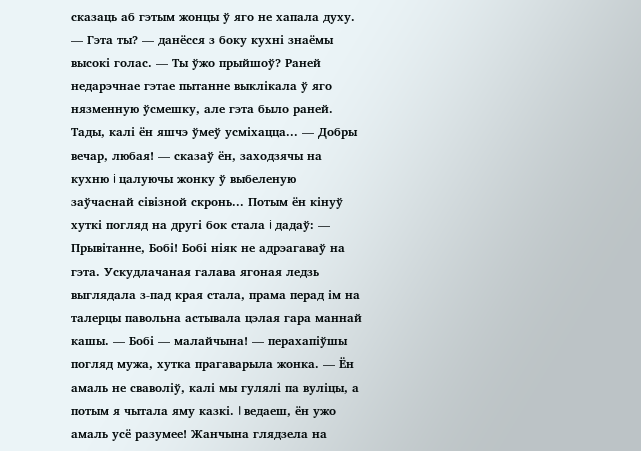сказаць аб гэтым жонцы ў яго не хапала духу. — Гэта ты? — данёсся з боку кухнi знаёмы высокi голас. — Ты ўжо прыйшоў? Раней недарэчнае гэтае пытанне выклiкала ў яго нязменную ўсмешку, але гэта было раней. Тады, калi ён яшчэ ўмеў усмiхацца... — Добры вечар, любая! — сказаў ён, заходзячы на кухню i цалуючы жонку ў выбеленую заўчаснай сiвiзной скронь... Потым ён кiнуў хуткi погляд на другi бок стала i дадаў: — Прывiтанне, Бобi! Бобi нiяк не адрэагаваў на гэта. Ускудлачаная галава ягоная ледзь выглядала з-пад края стала, прама перад iм на талерцы павольна астывала цэлая гара маннай кашы. — Бобi — малайчына! — перахапiўшы погляд мужа, хутка прагаварыла жонка. — Ён амаль не сваволiў, калi мы гулялi па вулiцы, а потым я чытала яму казкi. I ведаеш, ён ужо амаль усё разумее! Жанчына глядзела на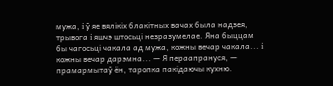мужа, i ў яе вялiкiх блакiтных вачах была надзея, трывога i яшчэ штосьцi незразумелае. Яна быццам бы чагосьцi чакала ад мужа, кожны вечар чакала... i кожны вечар дарэмна... — Я пераапрануся, — прамармытаў ён, таропка пакiдаючы кухню.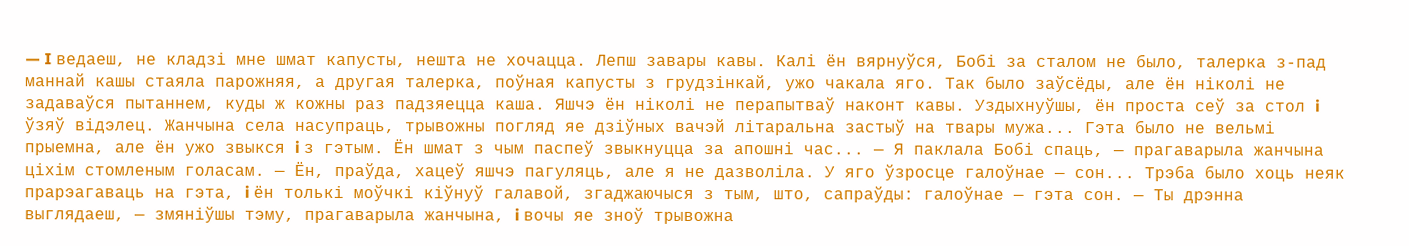— I ведаеш, не кладзi мне шмат капусты, нешта не хочацца. Лепш завары кавы. Калi ён вярнуўся, Бобi за сталом не было, талерка з-пад маннай кашы стаяла парожняя, а другая талерка, поўная капусты з грудзiнкай, ужо чакала яго. Так было заўсёды, але ён нiколi не задаваўся пытаннем, куды ж кожны раз падзяецца каша. Яшчэ ён нiколi не перапытваў наконт кавы. Уздыхнуўшы, ён проста сеў за стол i ўзяў вiдэлец. Жанчына села насупраць, трывожны погляд яе дзiўных вачэй лiтаральна застыў на твары мужа... Гэта было не вельмi прыемна, але ён ужо звыкся i з гэтым. Ён шмат з чым паспеў звыкнуцца за апошнi час... — Я паклала Бобi спаць, — прагаварыла жанчына цiхiм стомленым голасам. — Ён, праўда, хацеў яшчэ пагуляць, але я не дазволiла. У яго ўзросце галоўнае — сон... Трэба было хоць неяк прарэагаваць на гэта, i ён толькi моўчкi кiўнуў галавой, згаджаючыся з тым, што, сапраўды: галоўнае — гэта сон. — Ты дрэнна выглядаеш, — змянiўшы тэму, прагаварыла жанчына, i вочы яе зноў трывожна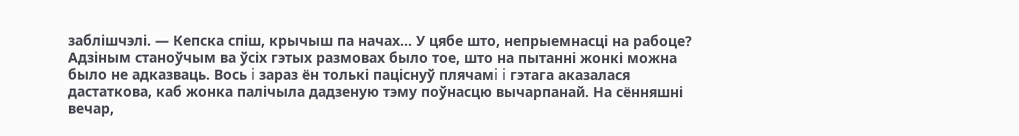заблiшчэлi. — Кепска спiш, крычыш па начах... У цябе што, непрыемнасцi на рабоце? Адзiным станоўчым ва ўсiх гэтых размовах было тое, што на пытаннi жонкi можна было не адказваць. Вось i зараз ён толькi пацiснуў плячамi i гэтага аказалася дастаткова, каб жонка палiчыла дадзеную тэму поўнасцю вычарпанай. На сённяшнi вечар,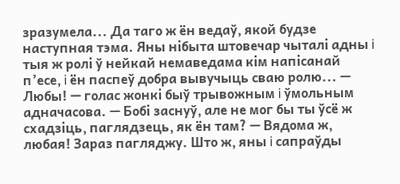зразумела... Да таго ж ён ведаў, якой будзе наступная тэма. Яны нiбыта штовечар чыталi адны i тыя ж ролi ў нейкай немаведама кiм напiсанай п’есе, i ён паспеў добра вывучыць сваю ролю... — Любы! — голас жонкi быў трывожным i ўмольным адначасова. — Бобi заснуў, але не мог бы ты ўсё ж схадзiць, паглядзець, як ён там? — Вядома ж, любая! Зараз пагляджу. Што ж, яны i сапраўды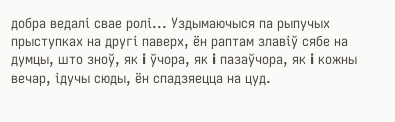добра ведалi свае ролi... Уздымаючыся па рыпучых прыступках на другi паверх, ён раптам злавiў сябе на думцы, што зноў, як i ўчора, як i пазаўчора, як i кожны вечар, iдучы сюды, ён спадзяецца на цуд.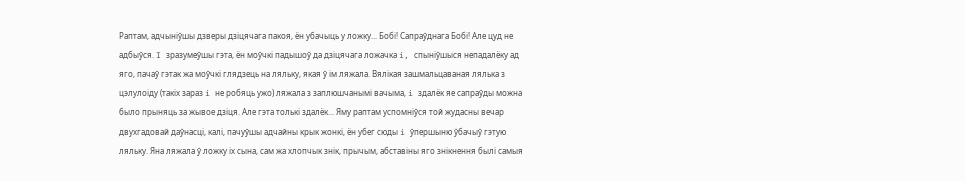Раптам, адчынiўшы дзверы дзiцячага пакоя, ён убачыць у ложку... Бобi! Сапраўднага Бобi! Але цуд не адбыўся. I зразумеўшы гэта, ён моўчкi падышоў да дзiцячага ложачка i, спынiўшыся непадалёку ад яго, пачаў гэтак жа моўчкi глядзець на ляльку, якая ў iм ляжала. Вялiкая зашмальцаваная лялька з цэлулоiду (такiх зараз i не робяць ужо) ляжала з заплюшчанымi вачыма, i здалёк яе сапраўды можна было прыняць за жывое дзiця. Але гэта толькi здалёк... Яму раптам успомнiўся той жудасны вечар двухгадовай даўнасцi, калi, пачуўшы адчайны крык жонкi, ён убег сюды i ўпершыню ўбачыў гэтую ляльку. Яна ляжала ў ложку iх сына, сам жа хлопчык знiк, прычым, абставiны яго знiкнення былi самыя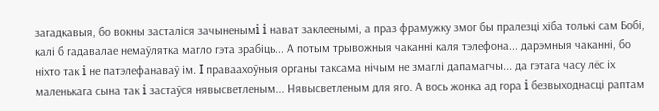загадкавыя, бо вокны засталiся зачыненымi i нават заклеенымi, а праз фрамужку змог бы пралезцi хiба толькi сам Бобi, калi б гадавалае немаўлятка магло гэта зрабiць... А потым трывожныя чаканнi каля тэлефона... дарэмныя чаканнi, бо нiхто так i не патэлефанаваў iм. I праваахоўныя органы таксама нiчым не змаглi дапамагчы... да гэтага часу лёс iх маленькага сына так i застаўся нявысветленым... Нявысветленым для яго. А вось жонка ад гора i безвыходнасцi раптам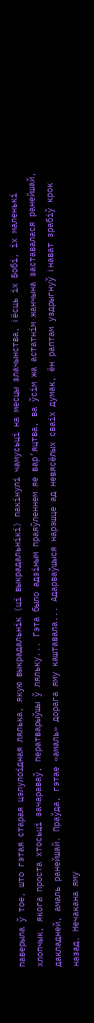паверыла ў тое, што гэтая старая цэлулоiдная лялька, якую выкрадальнiк (цi выкрадальнiкi) пакiнулi чамусьцi на месцы злачынства, i ёсць iх Бобi, iх маленькi хлопчык, якога проста хтосьцi зачараваў, ператварыўшы ў ляльку... Гэта было адзiным праяўленнем яе вар’яцтва, ва ўсiм жа астатнiм жанчына заставалася ранейшай, дакладней, амаль ранейшай. Праўда, гэтае «амаль» дорага яму каштавала... Адарваўшыся нарэшце ад невясёлых сваiх думак, ён раптам уздрыгнуў i нават зрабiў крок назад. Нечакана яму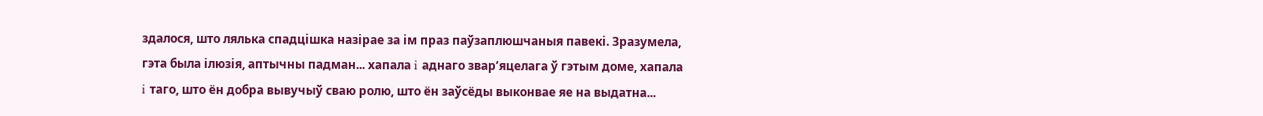здалося, што лялька спадцiшка назiрае за iм праз паўзаплюшчаныя павекi. Зразумела, гэта была iлюзiя, аптычны падман... хапала i аднаго звар’яцелага ў гэтым доме, хапала i таго, што ён добра вывучыў сваю ролю, што ён заўсёды выконвае яе на выдатна...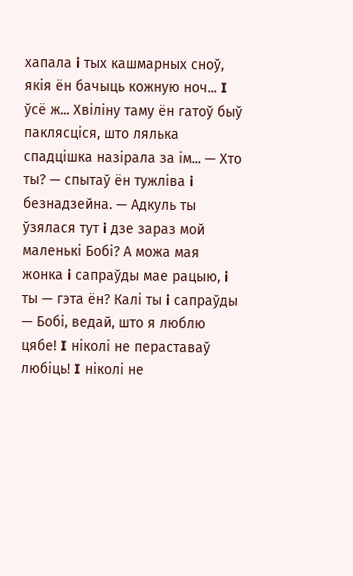хапала i тых кашмарных сноў, якiя ён бачыць кожную ноч... I ўсё ж... Хвiлiну таму ён гатоў быў паклясцiся, што лялька спадцiшка назiрала за iм... — Хто ты? — спытаў ён тужлiва i безнадзейна. — Адкуль ты ўзялася тут i дзе зараз мой маленькi Бобi? А можа мая жонка i сапраўды мае рацыю, i ты — гэта ён? Калi ты i сапраўды — Бобi, ведай, што я люблю цябе! I нiколi не пераставаў любiць! I нiколi не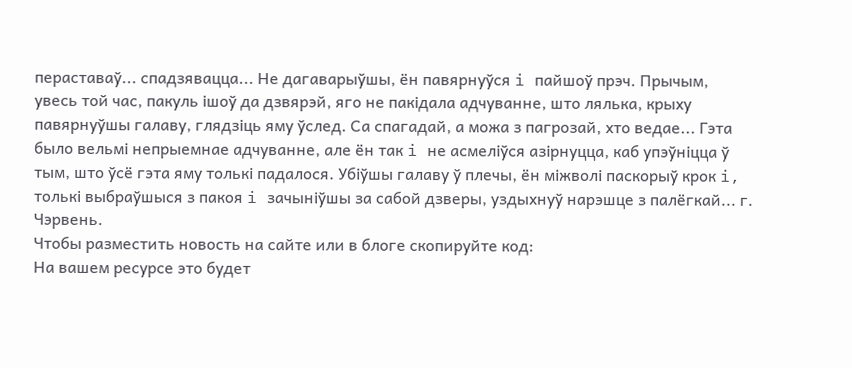пераставаў... спадзявацца... Не дагаварыўшы, ён павярнуўся i пайшоў прэч. Прычым, увесь той час, пакуль iшоў да дзвярэй, яго не пакiдала адчуванне, што лялька, крыху павярнуўшы галаву, глядзiць яму ўслед. Са спагадай, а можа з пагрозай, хто ведае... Гэта было вельмi непрыемнае адчуванне, але ён так i не асмелiўся азiрнуцца, каб упэўнiцца ў тым, што ўсё гэта яму толькi падалося. Убiўшы галаву ў плечы, ён мiжволi паскорыў крок i, толькi выбраўшыся з пакоя i зачынiўшы за сабой дзверы, уздыхнуў нарэшце з палёгкай... г. Чэрвень.
Чтобы разместить новость на сайте или в блоге скопируйте код:
На вашем ресурсе это будет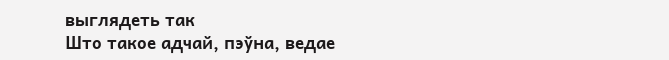выглядеть так
Што такое адчай, пэўна, ведае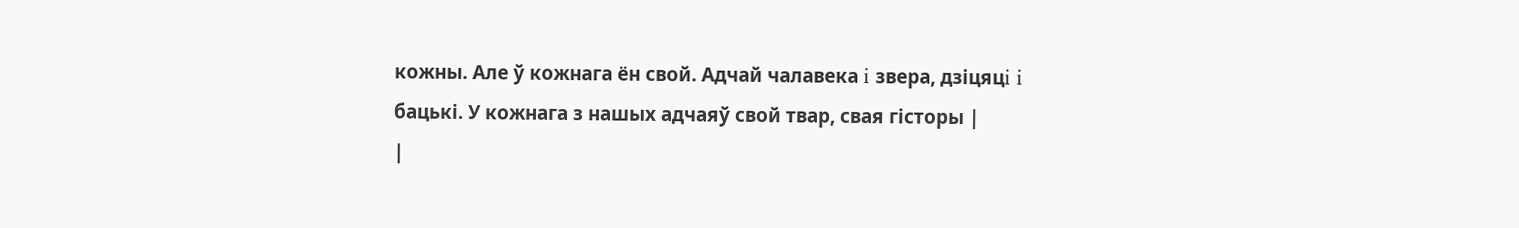кожны. Але ў кожнага ён свой. Адчай чалавека i звера, дзiцяцi i бацькi. У кожнага з нашых адчаяў свой твар, свая гiсторы |
|